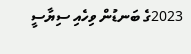2023ގެ ބަނޑުން ވިހެއި ސިޔާސީ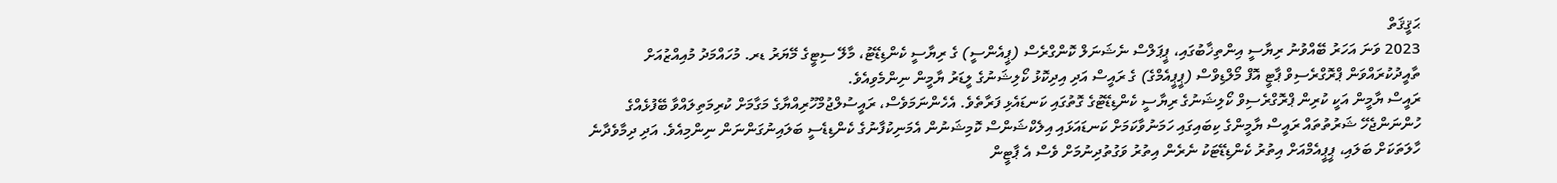ޙަޤީޤަތް
2023 ވަނަ އަހަރު ބޭއްވުނު ރިޔާސީ އިންތިޚާބުގައި، ޕީޕަލްސް ނެޝަނަލް ކޮންގްރެސް (ޕީއެންސީ) ގެ ރިޔާސީ ކެންޑިޑޭޓު، މާލޭ ސިޓީގެ މޭޔަރު ޑރ. މުހައްމަދު މުއިއްޒުއަށް ތާއީދުކުރައްވަން ޕްރޮގްރެސިވް ޕާޓީ އޮފް މޯލްޑިވްސް (ޕީޕީއެމްގެ) ގެ ރައީސް އަދި އިދިކޮޅު ކޯލިޝަނުގެ ލީޑަރު ޔާމީން ނިންމެވިއެވެ.
ރައީސް ޔާމީން އަކީ ކުރިން ޕްރޮގްރެސިވް ކޯލިޝަނުގެ ރިޔާސީ ކެންޑިޑޭޓުގެ ގޮތުގައި ކަނޑައެޅި ފަރާތެވެ. އެހެންނަމަވެސް، ރައީސުލްޖުމްހޫރިއްޔާގެ މަގާމަށް ކުރިމަތިލައްވާ ބޭފުޅެއްގެ ހުންނަންޖެހޭ ޝަރުތުތައް ރައީސް ޔާމީންގެ ކިބައިގައި ހަމަނުވާކަމަށް ކަނޑައަޅައި އިލެކްޝަންސް ކޮމިޝަނުން އެމަނިކުފާނުގެ ކެންޑިޑެސީ ބަލައިނުގަންނަން ނިންމިއެވެ. އަދި ދިމާވެދާނެ ހާލަތަކަށް ބަލައި، ޕީޕީއެމްއަށް އިތުރު ކެންޑިޑޭޓަކު ނެރެން އިތުރު ވަގުތުދިނުމަށް ވެސް އެ ޕާޓީން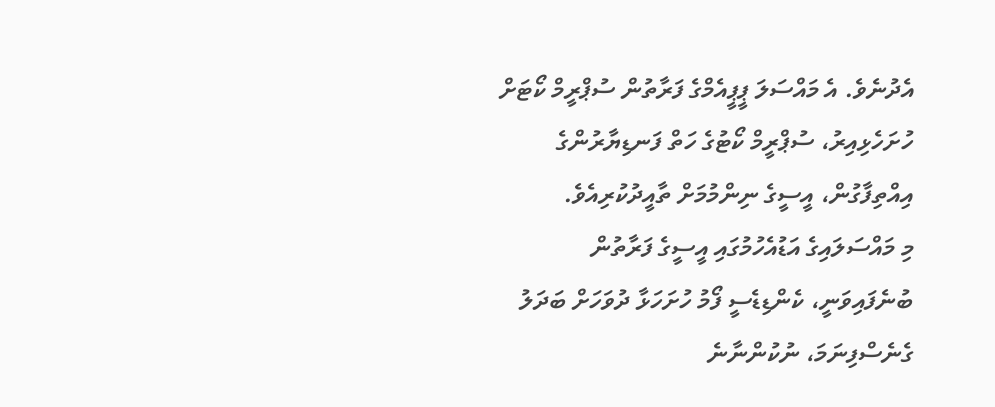އެދުނެވެ. އެ މައްސަލަ ޕީޕީއެމްގެ ފަރާތުން ސުޕްރީމް ކޯޓަށް ހުށަހެޅިއިރު، ސުޕްރީމް ކޯޓުގެ ހަތް ފަނޑިޔާރުންގެ އިއްތިފާގުން، އީސީގެ ނިންމުމަށް ތާއީދުކުރިއެވެ.
މި މައްސަލައިގެ އަޑުއެހުމުގައި އީސީގެ ފަރާތުން ބުނެފައިވަނީ، ކެންޑިޑެސީ ފޯމު ހުށަހަޅާ ދުވަހަށް ބަދަލު ގެނެސްފިނަމަ، ނުކުންނާނެ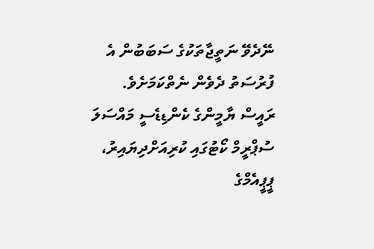ނޭދެވޭ ނަތީޖާތަކުގެ ސަބަބުން އެ ފުރުސަތު ދެވެން ނެތްކަމަށެވެ.
ރައީސް ޔާމީންގެ ކެންޑިޑެސީ މައްސަލަ ސުޕްރީމް ކޯޓުގައި ކުރިއަށްދިޔައިރު، ޕީޕީއެމްގެ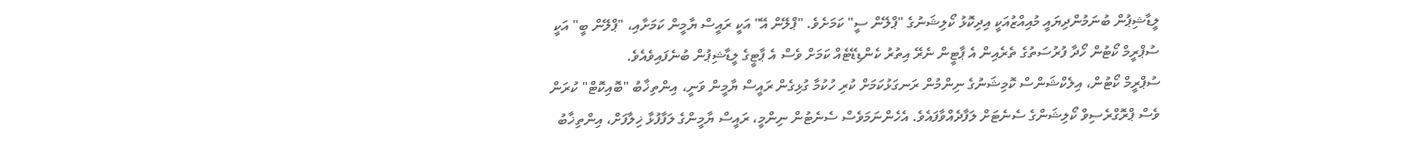ލީޑާޝިޕުން ބުނަމުންދިޔައީ މުއިއްޒުއަކީ އިދިކޮޅު ކޯލިޝަނުގެ "ޕްލޭން ސީ" ކަމަށެވެ. "ޕްލޭން އޭ" އަކީ ރައީސް ޔާމީން ކަމަށާއި، "ޕްލޭން ބީ" އަކީ ސުޕްރީމް ކޯޓުން ހޯދާ ފުރުސަތުގެ ތެރެއިން އެ ޕާޓީން ނެރޭ އިތުރު ކެންޑިޑޭޓެއް ކަމަށް ވެސް އެ ޕާޓީގެ ލީޑާޝިޕުން ބުނެފައިވެއެވެ.
ސުޕްރީމް ކޯޓުން، އިލެކްޝަންސް ކޮމިޝަނުގެ ނިންމުން ރަނގަޅުކަމަށް ކުރި ހުކުމާ ގުޅިގެން ރައީސް ޔާމީން ވަނީ، އިންތިޚާބު "ބޮއިކޮޓް" ކުރަން ވެސް ޕްރޮގްރެސިވް ކޯލިޝަންގެ ސެނެޓަށް ލަފާދެއްވާފައެވެ. އެހެންނަމަވެސް ސެނެޓުން ނިންމީ، ރައީސް ޔާމީންގެ ލަފާފުޅާ ޚިލާފަށް، އިންތިޚާބު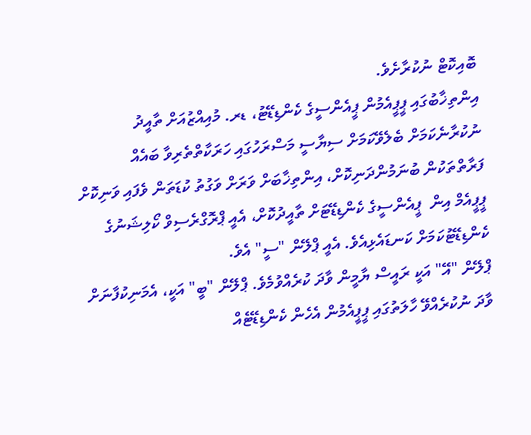ބޮއިކޮޓް ނުކުރާށެވެ.
އިންތިޚާބުގައި ޕީޕީއެމުން ޕީއެންސީގެ ކެންޑިޑޭޓު، ޑރ. މުއިއްޒުއަށް ތާއީދު ނުކުރާނެކަމަށް ބެލެވޭކަމަށް ސިޔާސީ މަސްރަހުގައި ހަރަކާތްތެރިވާ ބައެއް ފަރާތްތަކުން ބުނަމުންދަނިކޮށް، އިންތިޚާބަށް ވަރަށް ވަގުތު ކުޑަތަން ވެފައި ވަނިކޮށް ޕީޕީއެމް އިން  ޕީއެންސީގެ ކެންޑިޑޭޓަށް ތާއީދުކޮށް، އެއީ ޕްރޮގްރެސިވް ކޯލިޝަނުގެ ކެންޑިޑޭޓުކަމަށް ކަނޑައެޅިއެވެ. އެއީ ޕްލޭން "ސީ" އެވެ.
ޕްލޭން "އޭ" އަކީ ރައީސް ޔާމީން ވާދަ ކުރެއްވުމެވެ. ޕްލޭން "ބީ" އަކީ، އެމަނިކުފާނަށް ވާދަ ނުކުރެއްވޭ ހާލަތުގައި ޕީޕީއެމުން އެހެން ކެންޑިޑޭޓެއް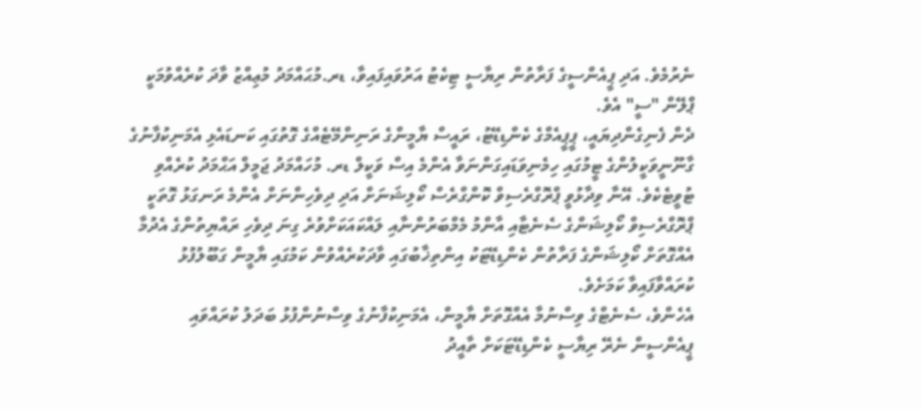ނެރުމެވެ. އަދި ޕީއެންސީގެ ފަރާތުން ރިޔާސީ ޓިކެޓު އަރުވައިފައިވާ، ޑރ.މުޙައްމަދު މުޢިއްޒު ވާދަ ކުރެއްވުމަކީ ޕްލޭން "ސީ" އެވެ.
ދެން ފެނިގެންދިޔައީ، ޕީޕީއެމްގެ ކެންޑިޑޭޓު، ރައީސް ޔާމީންގެ ރަނިންމޭޓެއްގެ ގޮތުގައި ކަނޑައެޅި އެމަނިކުފާނުގެ ގާނޫނީވަކީލުންގެ ޓީމުގައި ހިމެނިވަޑައިގަންނަވާ އެންމެ އިސް ވަކީލް ޑރ. މުހައްމަދު ޖަމީލް އަޙްމަދު ކުރެއްވި ޓުވީޓެކެވެ. އޭނާ ވިދާޅުވީ ޕްރޮގްރެސިވް ކޮންގްރެސް ކޯލިޝަނަށް އަދި ދިވެހިންނަށް އެންމެ ރަނގަޅު ގޮތަކީ ޕްރޮގްރެސިވް ކޯލިޝަންގެ ސެނެޓާއި އާންމު މެމްބަރުންނާއި ލައްކައަކަށްވުރެ ގިނަ ދިވެހި ރައްޔިތުންގެ އެދުމާ އެއްގޮތަށް ކޯލިޝަންގެ ފަރާތުން ކެންޑިޑޭޓަކު އިންތިޚާބުގައި ވާދަކުރެއްވުން ކަމުގައި ޔާމީން ގަބޫލުފުޅު ކުރައްވާފައިވާ ކަމަށެވެ.
އެހެންވެ، ސެނެޓްގެ ވިސްނުމާ އެއްގޮތަށް ޔާމީން، އެމަނިކުފާނުގެ ވިސްނުންފުޅު ބަދަލު ކުރައްވައި ޕީއެންސީން ނެރޭ ރިޔާސީ ކެންޑިޑޭޓަކަށް ތާއީދު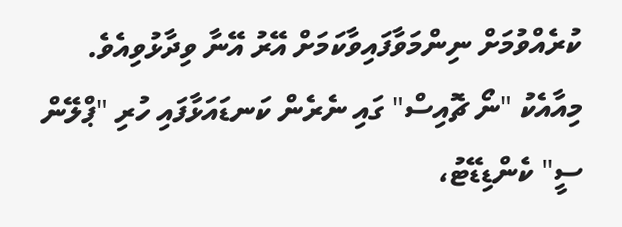ކުރެއްވުމަށް ނިންމަވާފައިވާކަމަށް އޭރު އޭނާ ވިދާޅުވިއެވެ.
މިއާއެކު "ނޯ ޗޮއިސް" ގައި ނެރެން ކަނޑައަޅާފައި ހުރި "ޕްލޭން ސީ" ކެންޑިޑޭޓު،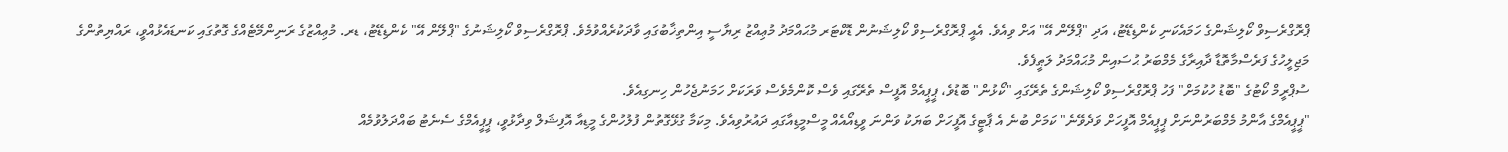ޕްރޮގްރެސިވް ކޯލިޝަންގެ ހަމައެކަނި ކެންޑިޑޭޓު، އަދި "ޕްލޭން އޭ" އަށް ވިއެވެ. އެއީ ޕްރޮގްރެސިވް ކޯލިޝަނުން ޑޮކްޓަރ މުޙައްމަދު މުޢިއްޒު ރިޔާސީ އިންތިޚާބުގައި ވާދަކުރެއްވުމެވެ. ޕްރޮގްރެސިވް ކޯލިޝަނުގެ "ޕްލޭން އޭ" ކެންޑިޑޭޓު، ޑރ. މުޢިއްޒުގެ ރަނިންމޭޓެއްގެ ގޮތުގައި ކަނޑައެޅުއްވީ، ރައްޔިތުންގެ މަޖިލީހުގެ ފަރެސްމާތޮޑާ ދާއިރާގެ މެމްބަރު ޙުސައިން މުޙައްމަދު ލަޠީފެވެ.
ސުޕްރީމް ކޯޓުގެ "ބޮޑު ހުކުމަށް" ފަހު ޕްރޮގްރެސިވް ކޯލިޝަންގެ ތެރޭގައި "ކޯޅުން" ބޮޑުވެ، ޕީޕީއެމް އޮފީސް ތެރޭގައި ވެސް ކޮންމެވެސް ވަރަކަށް ހަމަނުޖެހުން ހިނގިއެވެ.
"ޕީޕީއެމްގެ އާންމު މެމްބަރުންނަށް ޕީޕީއެމް އޮފީހަށް ވަދެވޭނެ" ކަމަށް ބުނެ އެ ޕާޓީގެ އޮފީހަށް ބަޔަކު ވަންނަ ވީޑިއޯއެއް މީސްމީޑިއާގައި ދައުރުވިއެވެ. މިކަމާ ގުޅޭގޮތުން ފުލުހުންގެ މީޑިއާ އޮފިޝަލް ވިދާޅުވީ، ޕީޕީއެމްގެ ސެނެޓު ބައްދަލުވުމެއް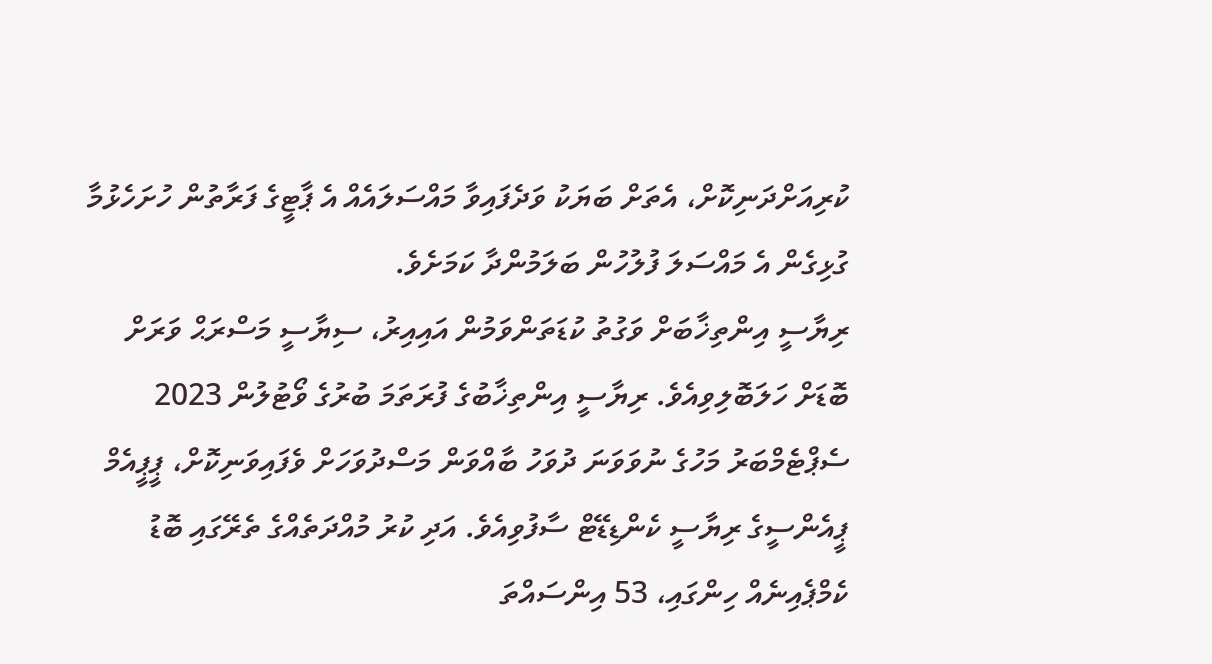ކުރިއަށްދަނިކޮށް، އެތަށް ބަޔަކު ވަދެފައިވާ މައްސަލައެއް އެ ޕާޓީގެ ފަރާތުން ހުށަހެޅުމާ ގުޅިގެން އެ މައްސަލަ ފުލުހުން ބަލަމުންދާ ކަމަށެވެ.
ރިޔާސީ އިންތިޚާބަށް ވަގުތު ކުޑަތަންވަމުން އައިއިރު، ސިޔާސީ މަސްރަޙް ވަރަށް ބޮޑަށް ހަލަބޮލިވިއެވެ. ރިޔާސީ އިންތިޚާބުގެ ފުރަތަމަ ބުރުގެ ވޯޓުލުން 2023 ސެޕްޓެމްބަރު މަހުގެ ނުވަވަނަ ދުވަހު ބާއްވަން މަސްދުވަހަށް ވެފައިވަނިކޮށް، ޕީޕީއެމް ޕީއެންސީގެ ރިޔާސީ ކެންޑިޑޭޓް ސާފުވިއެވެ. އަދި ކުރު މުއްދަތެއްގެ ތެރޭގައި ބޮޑު ކެމްޕެއިނެއް ހިންގައި، 53 އިންސައްތަ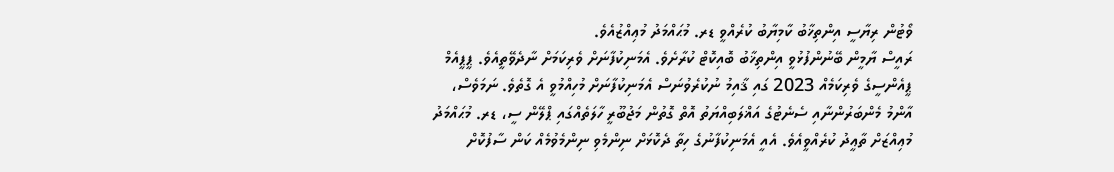ވޯޓުން ރިޔާސީ އިންތިޚާބު ކާމިޔާބު ކުރެއްވީ ޑރ. މުޙައްމަދު މުޢިއްޒުއެވެ.
ރައީސް ޔާމީން ބޭނުންފުޅުވީ އިންތިޚާބު ބޮއިކޮޓް ކުރާށެވެ. އެމަނިކުފާނަށް ވެރިކަމަށް ނާދެވޭތީއެވެ. ޕީޕީއެމް ޕީއެންސީގެ ވެރިކަމެއް 2023 ގައި ޤާއިމު ނުކުރެވުނަސް އެމަނިކުފާނަށް މުހިއްމުވީ އެ ގޮތެވެ. ނަމަވެސް، އާންމު މެންބަރުންނާއި ސެނެޓުގެ އަޣްލަބިއްޔަތު އޮތް ގޮތުން މަޖުބޫރީ ހާލަތެއްގައި ޕްލޭން ސީ، ޑރ. މުޙައްމަދު މުޢިއްޒަށް ތާޢީދު ކުރެއްވީއެވެ. އެއީ އެމަނިކުފާނުގެ ހިތާ ދެކޮޅަށް ނިންމެވި ނިންމެވުމެއް ކަން ސާފުކޮށް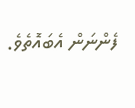ފެންނަން އެބައޮތެވެ.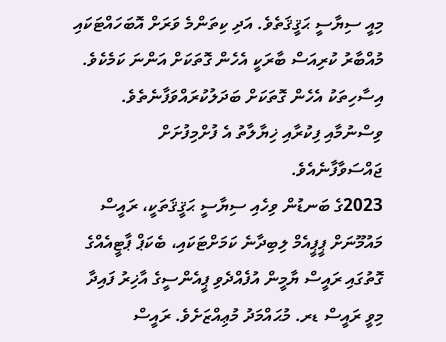މިއީ ސިޔާސީ ޙަޤީޤަތެވެ. އަދި ކިތަންމެ ވަރަށް އޮބަހައްޓަކައި މުއްބާރު ކުރިއަސް ބާރަކީ އެހެން ގޮތަކަށް އަންނަ ކަމެކެވެ. އިސާހިތަކު އެހެން ގޮތަކަށް ބަދަލުކުރައްވަފާނެތެވެ. ވިސްނުމާއި ފިކުރާއި ޚިޔާލާތު އެ ފުށްމިފުށަށް ޖައްސަވާފާނެއެވެ.
2023ގެ ބަނޑުން ވިހެއި ސިޔާސީ ޙަޤީޤަތަކީ، ރައީސް މައުމޫނަށް ޕީޕީއެމް ލިބިދާނެ ކަމަށްޓަކައި، ބެކަޕް ޕާޓީއެއްގެ ގޮތުގައި ރައީސް ޔާމީން އުފެއްދެވި ޕީއެންސީގެ އާޚިރު ފައިދާ މިވީ ރައީސް ޑރ. މުޙައްމަދު މުޢިއްޒަށެވެ. ރައީސް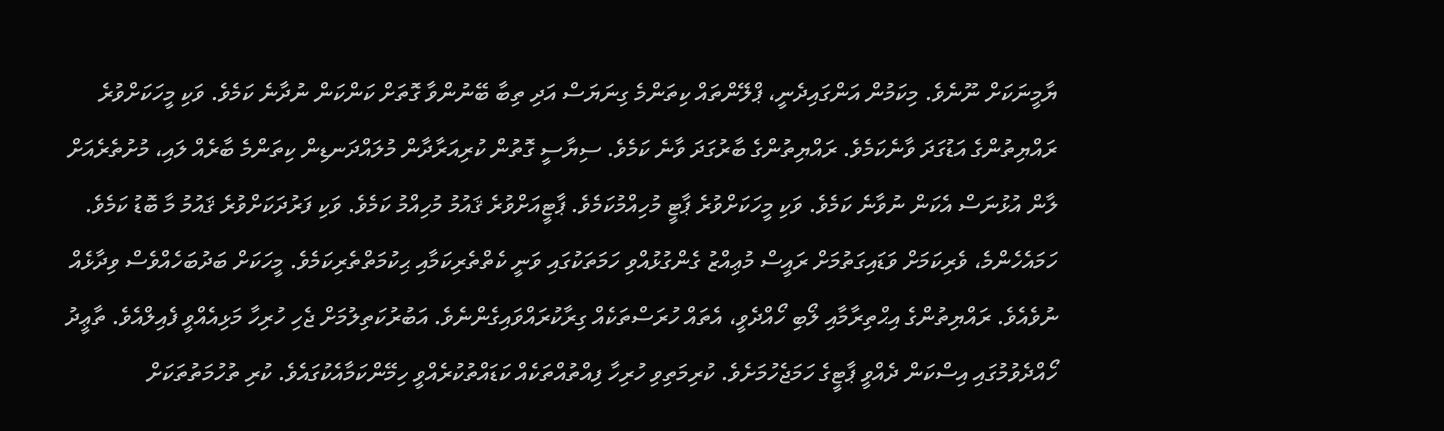ޔާމީނަކަށް ނޫނެވެ. މިކަމުން އަންގައިދެނީ، ޕްލޭންތައް ކިތަންމެ ގިނަޔަސް އަދި ތިބާ ބޭނުންވާ ގޮތަށް ކަންކަން ނުދާނެ ކަމެވެ. ވަކި މީހަކަށްވުރެ ރައްޔިތުންގެ އަޑުގަދަ ވާނެކަމެވެ. ރައްޔިތުންގެ ބާރުގަދަ ވާނެ ކަމެވެ. ސިޔާސީ ގޮތުން ކުރިއަރާދާން މުލައްދަނޑިން ކިތަންމެ ބާރެއް ލައި، މުށުތެރެއަށް ލާން އުޅުނަސް އެކަން ނުވާނެ ކަމެވެ. ވަކި މީހަކަށްވުރެ ޕާޓީ މުހިއްމުކަމެވެ. ޕާޓީއަށްވުރެ ޤައުމު މުހިއްމު ކަމެވެ. ވަކި ފަރުދަކަށްވުރެ ޤައުމު މާ ބޮޑު ކަމެވެ.
ހަމައެހެންމެ، ވެރިކަމަށް ވަޑައިގަތުމަށް ރައީސް މުޢިއްޒު ގެންގުޅުއްވި ހަމަތަކުގައި ވަނީ ކެތްތެރިކަމާއި ޙިކުމަތްތެރިކަމެވެ. މީހަކަށް ބަދުބަހެއްވެސް ވިދާޅެއް ނުވެއެވެ. ރައްޔިތުންގެ އިޙްތިރާމާއި ލޯބި ހޯއްދެވީ، އެތައް ހުރަސްތަކެއް ގިރާކުރައްވައިގެންނެވެ. އަބުރުކަތިލުމަށް ޖެހި ހުރިހާ މަޅިއެއްވީ ފެއިލްއެވެ. ތާޢީދު ހޯއްދެވުމުގައި އިސްކަން ދެއްވީ ޕާޓީގެ ހަމަޖެހުމަށެވެ. ކުރިމަތިވި ހުރިހާ ފިއްތުއްތަކެއް ކަޑައްތުކުރެއްވީ ހިމޭންކަމާއެކުގައެވެ. ކުރި ތުހުމަތުތަކަށް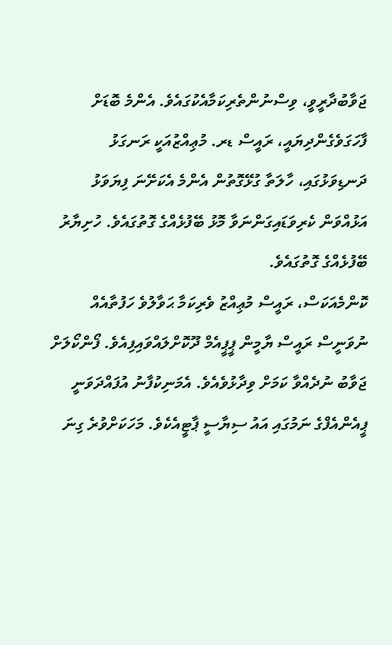ޖަވާބުދާރީވީ، ވިސްނުންތެރިކަމާއެކުގައެވެ. އެންމެ ބޮޑަށް ފާހަގަވެގެންދިޔައީ، ރައީސް ޑރ. މުޢިއްޒުއަކީ ރަނގަޅު ދަނޑިވަޅުގައި، ހާލަތާ ގުޅޭގޮތުން އެންމެ އެކަށޭނަ ފިޔަވަޅު އަޅުއްވަން ކެރިވަޑައިގަންނަވާ މޮޅު ބޭފުޅެއްގެ ގޮތުގައެވެ. ހުށިޔާރު ބޭފުޅެއްގެ ގޮތުގައެވެ.
ކޮންމެއަކަސް، ރައީސް މުޢިއްޒު ވެރިކަމާ ޙަވާލުވެ ހަފުތާއެއް ނުވަނީސް ރައީސް ޔާމީން ޕީޕީއެމް ދޫކޮށްލައްވައިފިއެވެ. ފޯންކޯލަށް ޖަވާބު ނުދެއްވާ ކަމަށް ވިދާޅުވެއެވެ. އެމަނިކުފާނު އުފައްދަވަނީ ޕީއެންއެފްގެ ނަމުގައި އައު ސިޔާސީ ޕާޓީއެކެވެ. މަހަކަށްވުރެ ގިނަ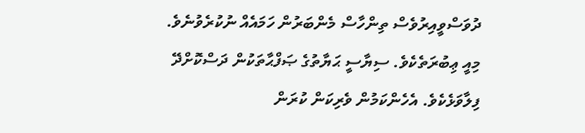ދުވަސްވީއިރުވެސް ތިންހާސް މެންބަރުން ހަމައެއް ނުކުރެވުނެވެ.
މިއީ ޢިބުރަތެކެވެ. ސިޔާސީ ޙަޔާތުގެ ޞަފްޙާތަކުން ދަސްކޮށްދޭ ފިލާވަޅެކެވެ. އެހެންކަމުން ވެރިކަން ކުރަން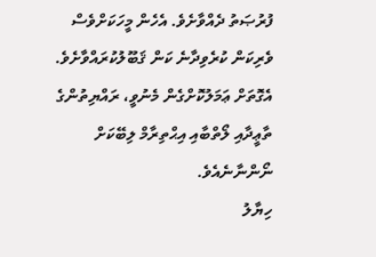ފުރުޞަތު ދެއްވާށެވެ. އެހެން މީހަކަށްވެސް ވެރިކަން ކުރެވިދާނެ ކަން ޤަބޫލުކުރައްވާށެވެ. އެގޮތަށް ޢަމަލުކޮށްގެން މެނުވީ، ރައްޔިތުންގެ ތާޢީދާއި ލޯތްބާއި އިޙްތިރާމް ލިބޭކަށް ނޯންނާނެއެވެ.
ހިޔާލު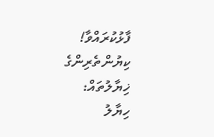ފާޅުކުރައްވާ!
ކިޔުންތެރިންގެ ޚިޔާލުތައް:
ހިޔާލު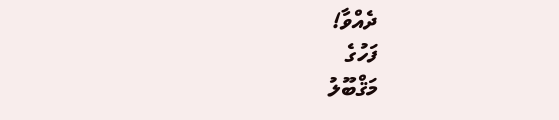ދެއްވާ!
ފަހުގެ
މަޤްބޫލު